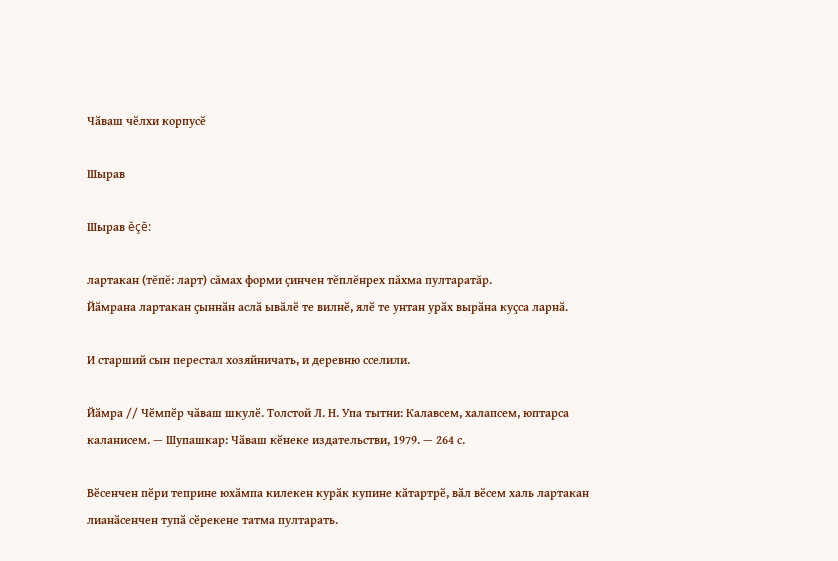Чӑваш чӗлхи корпусӗ

Шырав

Шырав ĕçĕ:

лартакан (тĕпĕ: ларт) сăмах форми çинчен тĕплĕнрех пăхма пултаратăр.
Йӑмрана лартакан ҫыннӑн аслӑ ывӑлӗ те вилнӗ, ялӗ те унтан урӑх вырӑна куҫса ларнӑ.

И старший сын перестал хозяйничать, и деревню сселили.

Йӑмра // Чӗмпӗр чӑваш шкулӗ. Толстой Л. Н. Упа тытни: Калавсем, халапсем, юптарса каланисем. — Шупашкар: Чӑваш кӗнеке издательстви, 1979. — 264 с.

Вӗсенчен пӗри теприне юхӑмпа килекен курӑк купине кӑтартрӗ, вӑл вӗсем халь лартакан лианӑсенчен тупӑ сӗрекене татма пултарать.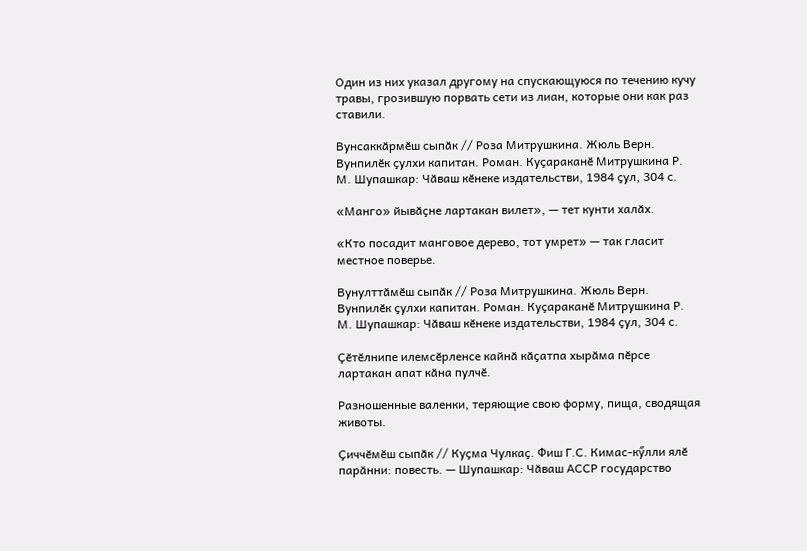Один из них указал другому на спускающуюся по течению кучу травы, грозившую порвать сети из лиан, которые они как раз ставили.

Вунсаккӑрмӗш сыпӑк // Роза Митрушкина. Жюль Верн. Вунпилӗк ҫулхи капитан. Роман. Куҫараканӗ Митрушкина Р. М. Шупашкар: Чӑваш кӗнеке издательстви, 1984 ҫул, 304 с.

«Манго» йывӑҫне лартакан вилет», — тет кунти халӑх.

«Кто посадит манговое дерево, тот умрет» — так гласит местное поверье.

Вунулттӑмӗш сыпӑк // Роза Митрушкина. Жюль Верн. Вунпилӗк ҫулхи капитан. Роман. Куҫараканӗ Митрушкина Р. М. Шупашкар: Чӑваш кӗнеке издательстви, 1984 ҫул, 304 с.

Ҫӗтӗлнипе илемсӗрленсе кайнӑ кӑҫатпа хырӑма пӗрсе лартакан апат кӑна пулчӗ.

Разношенные валенки, теряющие свою форму, пища, сводящая животы.

Ҫиччӗмӗш сыпӑк // Куҫма Чулкаҫ. Фиш Г.С. Кимас-кӳлли ялӗ парӑнни: повесть. — Шупашкар: Чӑваш АССР государство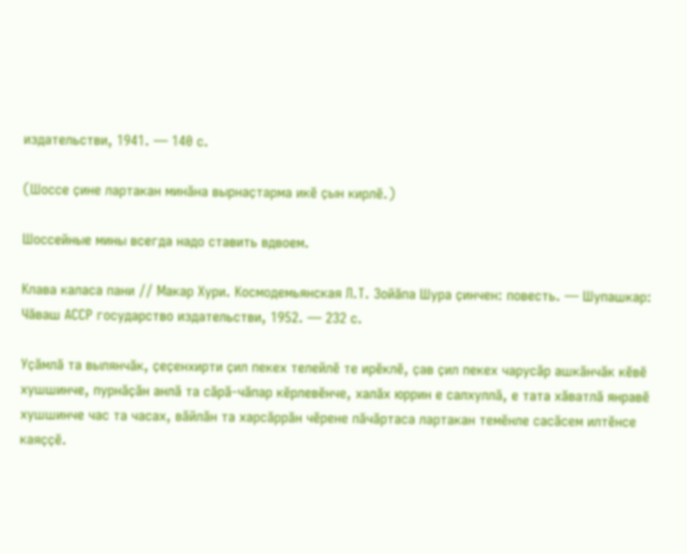издательстви, 1941. — 140 с.

(Шоссе ҫине лартакан минӑна вырнаҫтарма икӗ ҫын кирлӗ.)

Шоссейные мины всегда надо ставить вдвоем.

Клава каласа пани // Макар Хури. Космодемьянская Л.Т. Зойӑпа Шура ҫинчен: повесть. — Шупашкар: Чӑваш АССР государство издательстви, 1952. — 232 с.

Уҫӑмлӑ та вылянчӑк, ҫеҫенхирти ҫил пекех телейлӗ те ирӗклӗ, ҫав ҫил пекех чарусӑр ашкӑнчӑк кӗвӗ хушшинче, пурнӑҫӑн анлӑ та сӑрӑ-чӑпар кӗрлевӗнче, халӑх юррин е салхуллӑ, е тата хӑватлӑ янравӗ хушшинче час та часах, вӑйлӑн та харсӑррӑн чӗрене пӑчӑртаса лартакан темӗнле сасӑсем илтӗнсе каяҫҫӗ.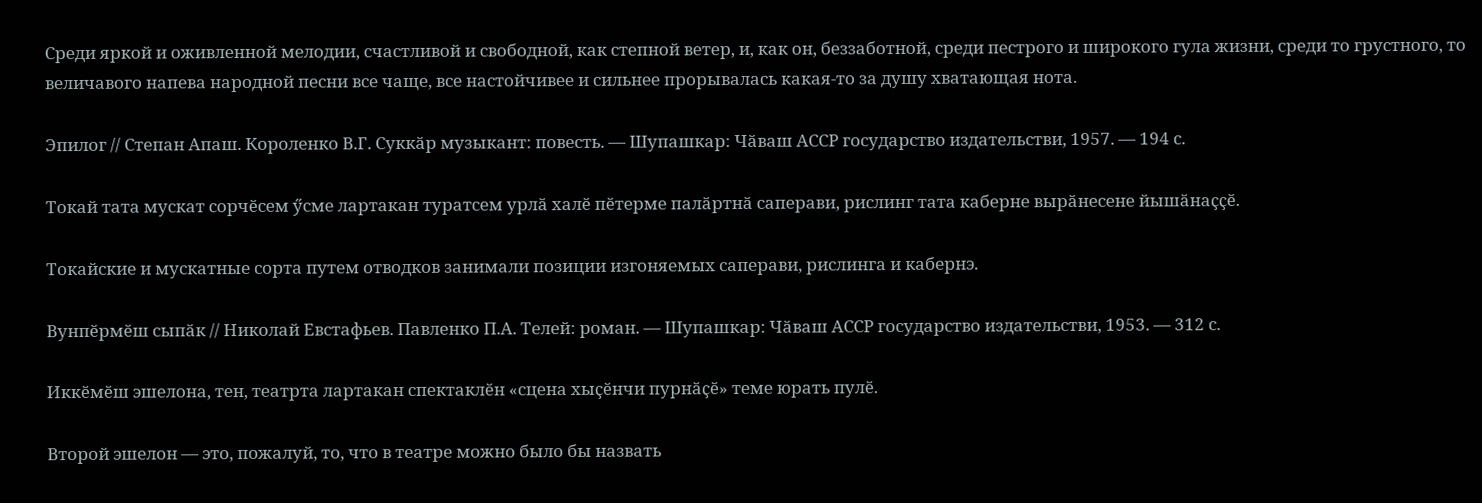Среди яркой и оживленной мелодии, счастливой и свободной, как степной ветер, и, как он, беззаботной, среди пестрого и широкого гула жизни, среди то грустного, то величавого напева народной песни все чаще, все настойчивее и сильнее прорывалась какая-то за душу хватающая нота.

Эпилог // Степан Апаш. Короленко В.Г. Суккӑр музыкант: повесть. — Шупашкар: Чӑваш АССР государство издательстви, 1957. — 194 с.

Токай тата мускат сорчӗсем ӳсме лартакан туратсем урлӑ халӗ пӗтерме палӑртнӑ саперави, рислинг тата каберне вырӑнесене йышӑнаҫҫӗ.

Токайские и мускатные сорта путем отводков занимали позиции изгоняемых саперави, рислинга и кабернэ.

Вунпӗрмӗш сыпӑк // Николай Евстафьев. Павленко П.А. Телей: роман. — Шупашкар: Чӑваш АССР государство издательстви, 1953. — 312 с.

Иккӗмӗш эшелона, тен, театрта лартакан спектаклӗн «сцена хыҫӗнчи пурнӑҫӗ» теме юрать пулӗ.

Второй эшелон — это, пожалуй, то, что в театре можно было бы назвать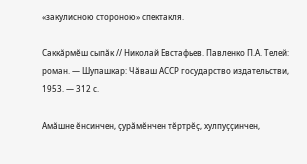«закулисною стороною» спектакля.

Саккӑрмӗш сыпӑк // Николай Евстафьев. Павленко П.А. Телей: роман. — Шупашкар: Чӑваш АССР государство издательстви, 1953. — 312 с.

Амӑшне ӗнсинчен, ҫурӑмӗнчен тӗртрӗҫ, хулпуҫҫинчен,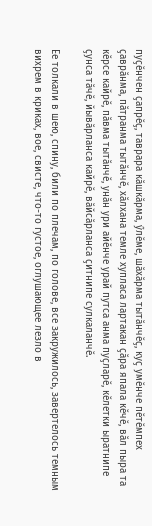пуҫӗнчен ҫапрӗҫ, таврара кӑшкӑрма, ӳлӗме, шӑхӑрма тытӑнчӗҫ, куҫ умӗнче пӗтӗмпех ҫаврӑнма, пӑтранма тытӑнчӗ, хӑлхана темле хупласа лартакан ҫӑра япала кӗчӗ, вӑл пыра та кӗрсе кайрӗ, пӑвма тытӑнчӗ, унӑн ури айӗнче урай путса анма пуҫларӗ, кӗлетки ыратнипе ҫунса тӑчӗ, йывӑрланса кайрӗ, вӑйсӑрланса ҫитнипе сулкаланчӗ.

Ее толкали в шею, спину, били по плечам, по голове, все закружилось, завертелось темным вихрем в криках, вое, свисте, что-то густое, оглушающее лезло в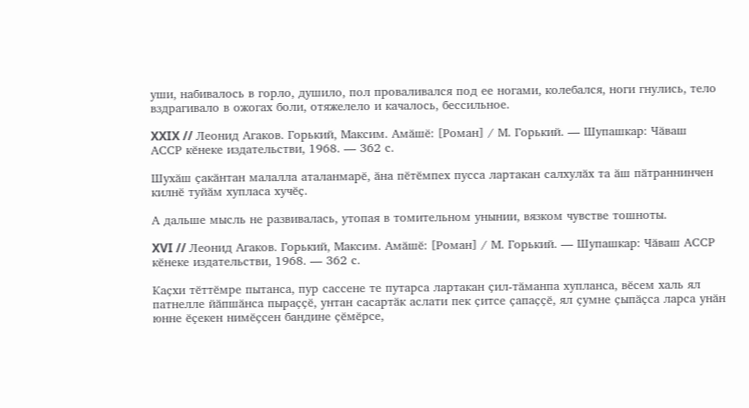уши, набивалось в горло, душило, пол проваливался под ее ногами, колебался, ноги гнулись, тело вздрагивало в ожогах боли, отяжелело и качалось, бессильное.

XXIX // Леонид Агаков. Горький, Максим. Амӑшӗ: [Роман] / М. Горький. — Шупашкар: Чӑваш АССР кӗнеке издательстви, 1968. — 362 с.

Шухӑш ҫакӑнтан малалла аталанмарӗ, ӑна пӗтӗмпех пусса лартакан салхулӑх та ӑш пӑтраннинчен килнӗ туйӑм хупласа хучӗҫ.

А дальше мысль не развивалась, утопая в томительном унынии, вязком чувстве тошноты.

XVI // Леонид Агаков. Горький, Максим. Амӑшӗ: [Роман] / М. Горький. — Шупашкар: Чӑваш АССР кӗнеке издательстви, 1968. — 362 с.

Каҫхи тӗттӗмре пытанса, пур сассене те путарса лартакан ҫил-тӑманпа хупланса, вӗсем халь ял патнелле йӑпшӑнса пыраҫҫӗ, унтан сасартӑк аслати пек ҫитсе ҫапаҫҫӗ, ял ҫумне ҫыпӑҫса ларса унӑн юнне ӗҫекен нимӗҫсен бандине ҫӗмӗрсе,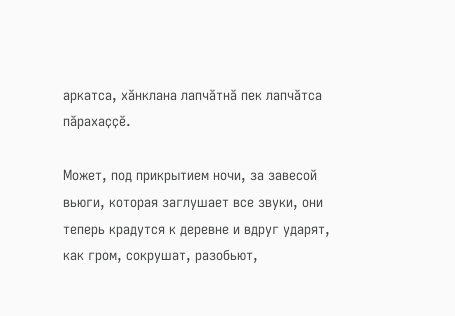аркатса, хӑнклана лапчӑтнӑ пек лапчӑтса пӑрахаҫҫӗ.

Может, под прикрытием ночи, за завесой вьюги, которая заглушает все звуки, они теперь крадутся к деревне и вдруг ударят, как гром, сокрушат, разобьют,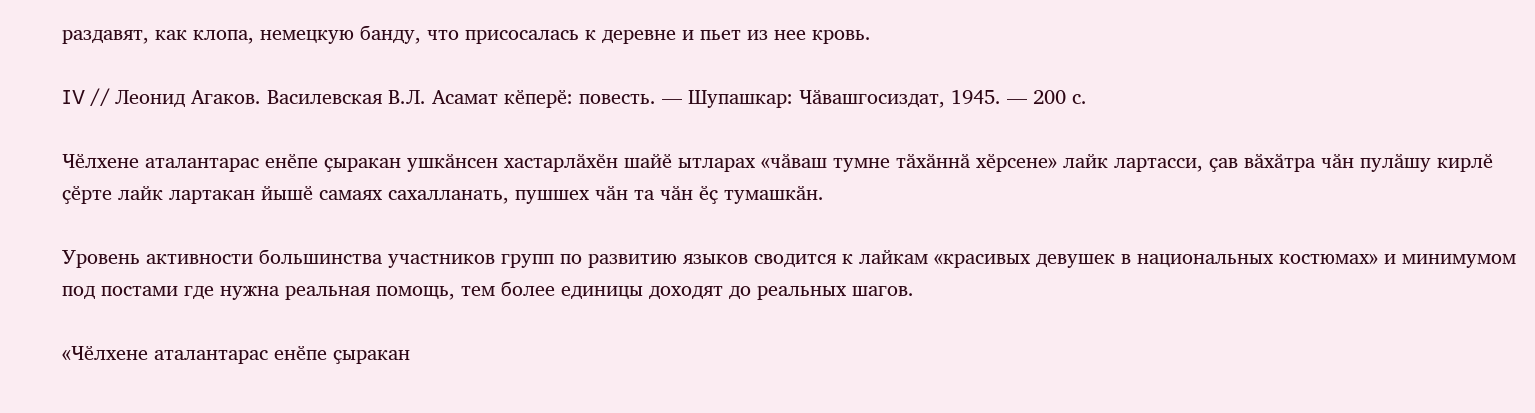раздавят, как клопа, немецкую банду, что присосалась к деревне и пьет из нее кровь.

IV // Леонид Агаков. Василевская В.Л. Асамат кӗперӗ: повесть. — Шупашкар: Чӑвашгосиздат, 1945. — 200 с.

Чӗлхене аталантарас енӗпе ҫыракан ушкӑнсен хастарлӑхӗн шайӗ ытларах «чӑваш тумне тӑхӑннӑ хӗрсене» лайк лартасси, ҫав вӑхӑтра чӑн пулӑшу кирлӗ ҫӗрте лайк лартакан йышӗ самаях сахалланать, пушшех чӑн та чӑн ӗҫ тумашкӑн.

Уровень активности большинства участников групп по развитию языков сводится к лайкам «красивых девушек в национальных костюмах» и минимумом под постами где нужна реальная помощь, тем более единицы доходят до реальных шагов.

«Чӗлхене аталантарас енӗпе ҫыракан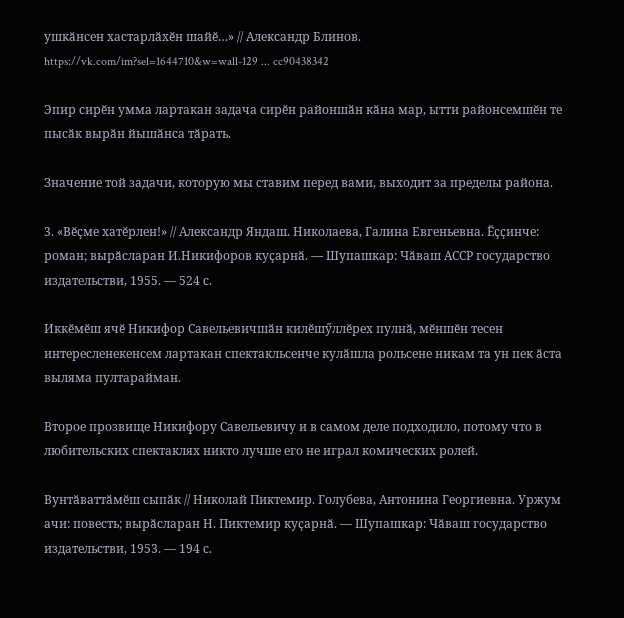ушкӑнсен хастарлӑхӗн шайӗ…» // Александр Блинов. https://vk.com/im?sel=1644710&w=wall-129 ... cc90438342

Эпир сирӗн умма лартакан задача сирӗн районшӑн кӑна мар, ытти районсемшӗн те пысӑк вырӑн йышӑнса тӑрать.

Значение той задачи, которую мы ставим перед вами, выходит за пределы района.

3. «Вӗҫме хатӗрлен!» // Александр Яндаш. Николаева, Галина Евгеньевна. Ӗҫҫинче: роман; вырӑсларан И.Никифоров куҫарнӑ. — Шупашкар: Чӑваш АССР государство издательстви, 1955. — 524 с.

Иккӗмӗш ячӗ Никифор Савельевичшӑн килӗшӳллӗрех пулнӑ, мӗншӗн тесен интересленекенсем лартакан спектакльсенче кулӑшла рольсене никам та ун пек ӑста выляма пултарайман.

Второе прозвище Никифору Савельевичу и в самом деле подходило, потому что в любительских спектаклях никто лучше его не играл комических ролей.

Вунтӑваттӑмӗш сыпӑк // Николай Пиктемир. Голубева, Антонина Георгиевна. Уржум ачи: повесть; вырӑсларан Н. Пиктемир куҫарнӑ. — Шупашкар: Чӑваш государство издательстви, 1953. — 194 с.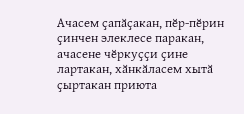Ачасем ҫапӑҫакан, пӗр-пӗрин ҫинчен элеклесе паракан, ачасене чӗркуҫҫи ҫине лартакан, хӑнкӑласем хытӑ ҫыртакан приюта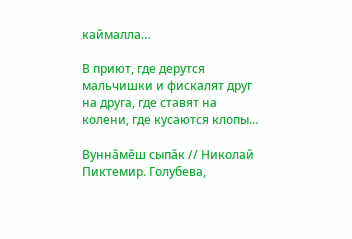каймалла…

В приют, где дерутся мальчишки и фискалят друг на друга, где ставят на колени, где кусаются клопы…

Вуннӑмӗш сыпӑк // Николай Пиктемир. Голубева,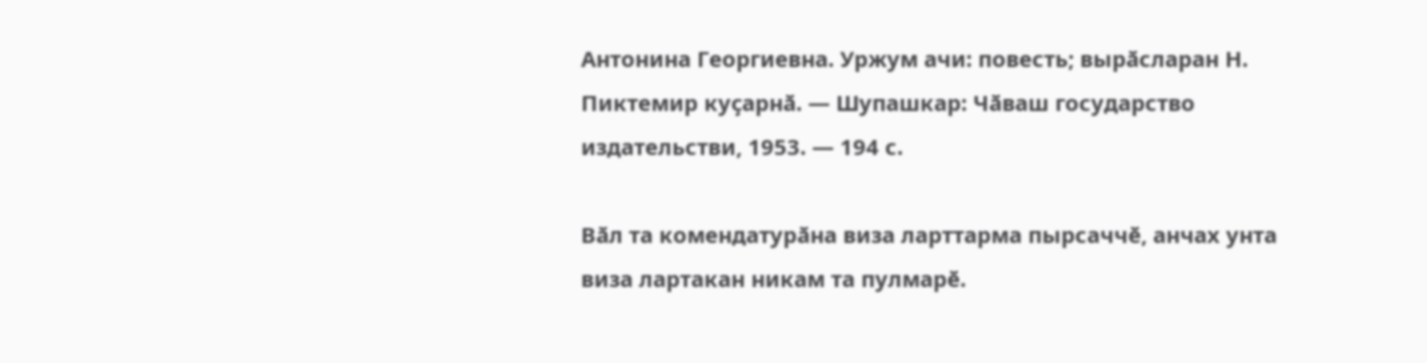Антонина Георгиевна. Уржум ачи: повесть; вырӑсларан Н. Пиктемир куҫарнӑ. — Шупашкар: Чӑваш государство издательстви, 1953. — 194 с.

Вӑл та комендатурӑна виза ларттарма пырсаччӗ, анчах унта виза лартакан никам та пулмарӗ.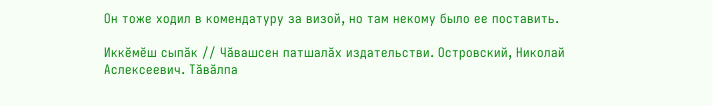Он тоже ходил в комендатуру за визой, но там некому было ее поставить.

Иккӗмӗш сыпӑк // Чӑвашсен патшалӑх издательстви. Островский, Николай Аслексеевич. Тӑвӑлпа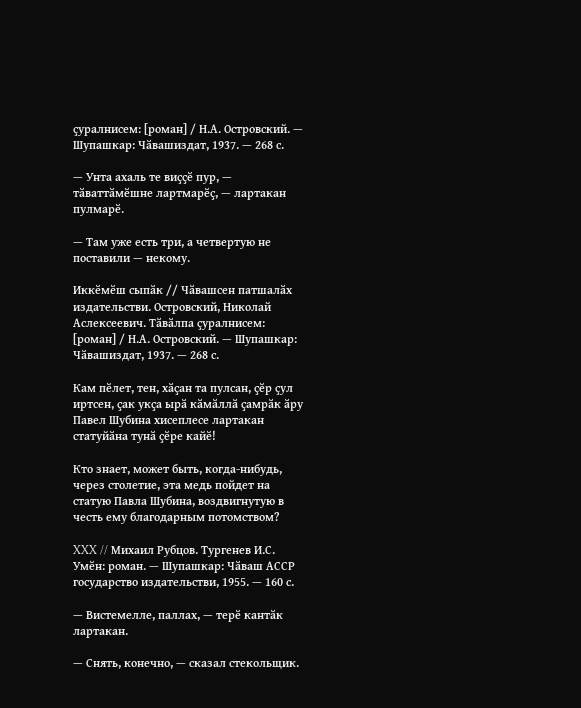ҫуралнисем: [роман] / Н.А. Островский. — Шупашкар: Чӑвашиздат, 1937. — 268 с.

— Унта ахаль те виҫҫӗ пур, — тӑваттӑмӗшне лартмарӗҫ, — лартакан пулмарӗ.

— Там уже есть три, а четвертую не поставили — некому.

Иккӗмӗш сыпӑк // Чӑвашсен патшалӑх издательстви. Островский, Николай Аслексеевич. Тӑвӑлпа ҫуралнисем: [роман] / Н.А. Островский. — Шупашкар: Чӑвашиздат, 1937. — 268 с.

Кам пӗлет, тен, хӑҫан та пулсан, ҫӗр ҫул иртсен, ҫак укҫа ырӑ кӑмӑллӑ ҫамрӑк ӑру Павел Шубина хисеплесе лартакан статуйӑна тунӑ ҫӗре кайӗ!

Кто знает, может быть, когда-нибудь, через столетие, эта медь пойдет на статую Павла Шубина, воздвигнутую в честь ему благодарным потомством?

XXX // Михаил Рубцов. Тургенев И.С. Умӗн: роман. — Шупашкар: Чӑваш АССР государство издательстви, 1955. — 160 с.

— Вистемелле, паллах, — терӗ кантӑк лартакан.

— Снять, конечно, — сказал стекольщик.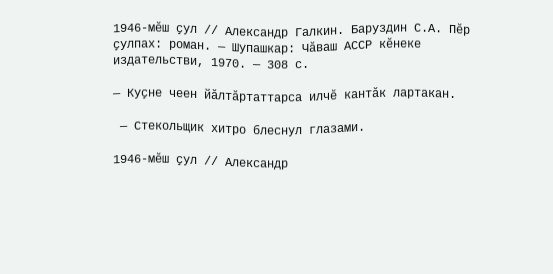1946-мӗш ҫул // Александр Галкин. Баруздин С.А. Пӗр ҫулпах: роман. — Шупашкар: Чӑваш АССР кӗнеке издательстви, 1970. — 308 с.

— Куҫне чеен йӑлтӑртаттарса илчӗ кантӑк лартакан.

 — Стекольщик хитро блеснул глазами.

1946-мӗш ҫул // Александр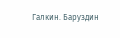Галкин. Баруздин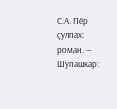С.А. Пӗр ҫулпах: роман. — Шупашкар: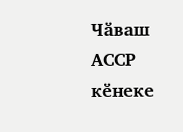Чӑваш АССР кӗнеке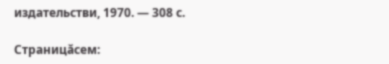издательстви, 1970. — 308 с.

Страницăсем: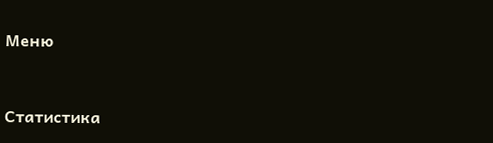Меню



Статистика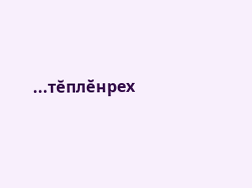...тĕплӗнрех